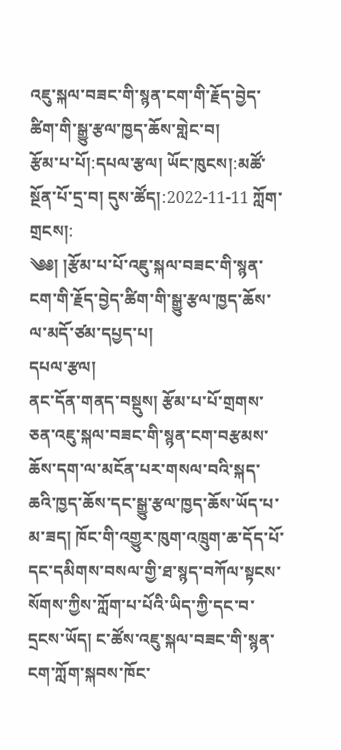འཇུ་སྐལ་བཟང་གི་སྙན་ངག་གི་རྗོད་བྱེད་ཚིག་གི་སྒྱུ་རྩལ་ཁྱད་ཆོས་གླེང་བ།
རྩོམ་པ་པོ།:དཔལ་རྩལ། ཡོང་ཁུངས།:མཚོ་སྔོན་པོ་དྲ་བ། དུས་ཚོད།:2022-11-11 ཀློག་གྲངས།:
༄༅། །རྩོམ་པ་པོ་འཇུ་སྐལ་བཟང་གི་སྙན་ངག་གི་རྗོད་བྱེད་ཚིག་གི་སྒྱུ་རྩལ་ཁྱད་ཆོས་ལ་མདོ་ཙམ་དཔྱད་པ།
དཔལ་རྩལ།
ནང་དོན་གནད་བསྡུས། རྩོམ་པ་པོ་གྲགས་ཅན་འཇུ་སྐལ་བཟང་གི་སྙན་ངག་བརྩམས་ཆོས་དག་ལ་མངོན་པར་གསལ་བའི་སྐད་ཆའི་ཁྱད་ཆོས་དང་སྒྱུ་རྩལ་ཁྱད་ཆོས་ཡོད་པ་མ་ཟད། ཁོང་གི་འགྱུར་ཁུག་འཁྲུག་ཆ་དོད་པོ་དང་དམིགས་བསལ་གྱི་ཐ་སྙད་བཀོལ་སྟངས་སོགས་ཀྱིས་ཀློག་པ་པོའི་ཡིད་ཀྱི་དང་བ་དྲངས་ཡོད། ང་ཚོས་འཇུ་སྐལ་བཟང་གི་སྙན་ངག་ཀློག་སྐབས་ཁོང་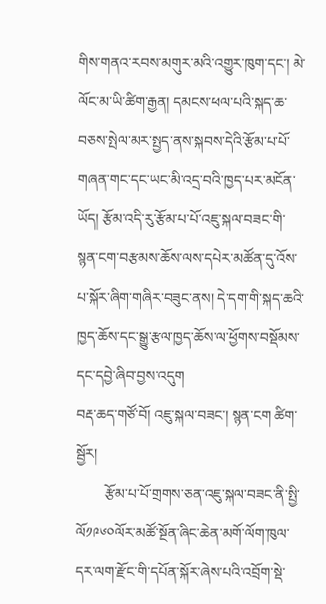གིས་གནའ་རབས་མགུར་མའི་འགྱུར་ཁུག་དང་། མེ་ལོང་མ་ཡི་ཚིག་རྒྱན། དམངས་ཕལ་པའི་སྐད་ཆ་བཅས་སྤེལ་མར་སྤྱད་ནས་སྐབས་དེའི་རྩོམ་པ་པོ་གཞན་གང་དང་ཡང་མི་འདྲ་བའི་ཁྱད་པར་མངོན་ཡོད། རྩོམ་འདི་རུ་རྩོམ་པ་པོ་འཇུ་སྐལ་བཟང་གི་སྙན་ངག་བརྩམས་ཆོས་ལས་དཔེར་མཚོན་དུ་འོས་པ་སྐོར་ཞིག་གཞིར་བཟུང་ནས། དེ་དག་གི་སྐད་ཆའི་ཁྱད་ཆོས་དང་སྒྱུ་རྩལ་ཁྱད་ཆོས་ལ་ཕྱོགས་བསྡོམས་དང་དབྱེ་ཞིབ་བྱས་འདུག
བརྡ་ཆད་གཙོ་བོ། འཇུ་སྐལ་བཟང་། སྙན་ངག ཚིག་སྦྱོར།
        རྩོམ་པ་པོ་གྲགས་ཅན་འཇུ་སྐལ་བཟང་ནི་སྤྱི་ལོ༡༩༦༠ལོར་མཚོ་སྔོན་ཞིང་ཆེན་མགོ་ལོག་ཁུལ་དར་ལག་རྫོང་གི་དཔོན་སྐོར་ཞེས་པའི་འབྲོག་སྡེ་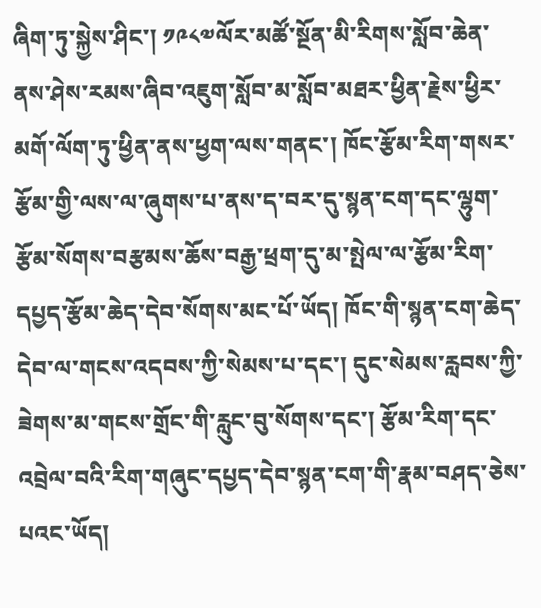ཞིག་ཏུ་སྐྱེས་ཤིང་། ༡༩༨༧ལོར་མཚོ་སྔོན་མི་རིགས་སློབ་ཆེན་ནས་ཤེས་རམས་ཞིབ་འཇུག་སློབ་མ་སློབ་མཐར་ཕྱིན་རྗེས་ཕྱིར་མགོ་ལོག་ཏུ་ཕྱིན་ནས་ཕྱག་ལས་གནང་། ཁོང་རྩོམ་རིག་གསར་རྩོམ་གྱི་ལས་ལ་ཞུགས་པ་ནས་ད་བར་དུ་སྙན་ངག་དང་ལྷུག་རྩོམ་སོགས་བརྩམས་ཆོས་བརྒྱ་ཕྲག་དུ་མ་སྤེལ་ལ་རྩོམ་རིག་དཔྱད་རྩོམ་ཆེད་དེབ་སོགས་མང་པོ་ཡོད། ཁོང་གི་སྙན་ངག་ཆེད་དེབ་ལ་གངས་འདབས་ཀྱི་སེམས་པ་དང་། དུང་སེམས་རླབས་ཀྱི་ཟེགས་མ་གངས་གྲོང་གི་རླུང་བུ་སོགས་དང་། རྩོམ་རིག་དང་འབྲེལ་བའི་རིག་གཞུང་དཔྱད་དེབ་སྙན་ངག་གི་རྣམ་བཤད་ཅེས་པའང་ཡོད།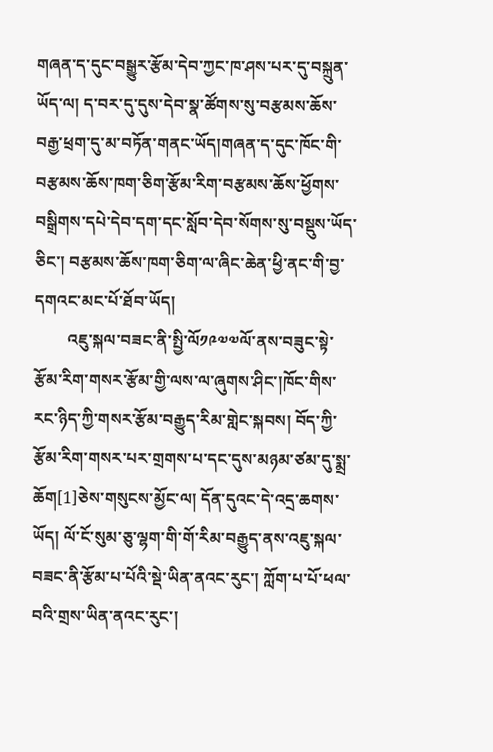གཞན་ད་དུང་བསྒྱུར་རྩོམ་དེབ་ཀྱང་ཁ་ཤས་པར་དུ་བསྐྲུན་ཡོད་ལ། ད་བར་དུ་དུས་དེབ་སྣ་ཚོགས་སུ་བརྩམས་ཆོས་བརྒྱ་ཕྲག་དུ་མ་བཏོན་གནང་ཡོད།གཞན་ད་དུང་ཁོང་གི་བརྩམས་ཆོས་ཁག་ཅིག་རྩོམ་རིག་བརྩམས་ཆོས་ཕྱོགས་བསྒྲིགས་དཔེ་དེབ་དག་དང་སློབ་དེབ་སོགས་སུ་བསྡུས་ཡོད་ཅིང་། བརྩམས་ཆོས་ཁག་ཅིག་ལ་ཞིང་ཆེན་ཕྱི་ནང་གི་བྱ་དགའང་མང་པོ་ཐོབ་ཡོད།
        འཇུ་སྐལ་བཟང་ནི་སྤྱི་ལོ༡༩༧༧ལོ་ནས་བཟུང་སྟེ་རྩོམ་རིག་གསར་རྩོམ་གྱི་ལས་ལ་ཞུགས་ཤིང་།ཁོང་གིས་རང་ཉིད་ཀྱི་གསར་རྩོམ་བརྒྱུད་རིམ་གླེང་སྐབས། བོད་ཀྱི་རྩོམ་རིག་གསར་པར་གྲགས་པ་དང་དུས་མཉམ་ཙམ་དུ་སྨྲ་ཆོག[1]ཅེས་གསུངས་མྱོང་ལ། དོན་དུའང་དེ་འདྲ་ཆགས་ཡོད། ལོ་ངོ་སུམ་ཅུ་ལྷག་གི་གོ་རིམ་བརྒྱུད་ནས་འཇུ་སྐལ་བཟང་ནི་རྩོམ་པ་པོའི་སྡེ་ཡིན་ནའང་རུང་། ཀློག་པ་པོ་ཕལ་བའི་གྲས་ཡིན་ནའང་རུང་།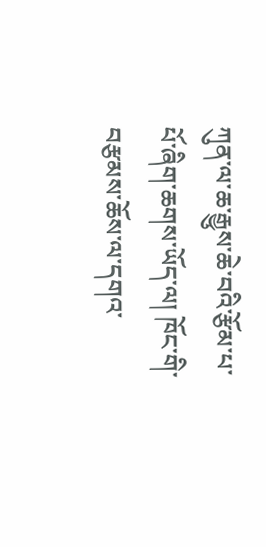ཀུན་ལ་ཆ་རྒྱུས་ཆེ་བའི་རྩོམ་པ་པོ་ཞིག་ཆགས་ཡོད་ལ། ཁོང་གི་བརྩམས་ཆོས་ལ་དགའ་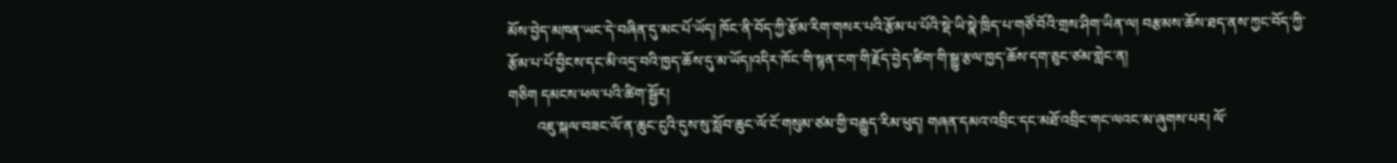མོས་བྱེད་མཁན་ཡང་དེ་བཞིན་དུ་མང་པོ་ཡོད། ཁོང་ནི་བོད་ཀྱི་རྩོམ་རིག་གསར་པའི་རྩོམ་པ་པོའི་སྡེ་ཡི་སྣེ་ཁྲིད་པ་གཙོ་བོའི་གྲས་ཤིག་ཡིན་ལ། བརྩམས་ཆོས་ཐད་ནས་ཀྱང་བོད་ཀྱི་རྩོམ་པ་པོ་བྱིངས་དང་མི་འདྲ་བའི་ཁྱད་ཆོས་དུ་མ་ཡོད།འདིར་ཁོང་གི་སྙན་ངག་གི་རྗོད་བྱེད་ཚིག་གི་སྒྱུ་རྩལ་ཁྱད་ཆོས་དག་ཅུང་ཙམ་གླེང་ན།
གཅིག དམངས་ཕལ་པའི་ཚིག་སྦྱོར།
        འཇུ་སྐལ་བཟང་ལོ་ན་ཆུང་ངུའི་དུས་སུ་སློབ་ཆུང་ལོ་ངོ་གསུམ་ཙམ་གྱི་བརྒྱུད་རིམ་ཕུད། གཞན་དམའ་འབྲིང་དང་མཐོ་འབྲིང་གང་ལའང་མ་ཞུགས་པར། ལོ་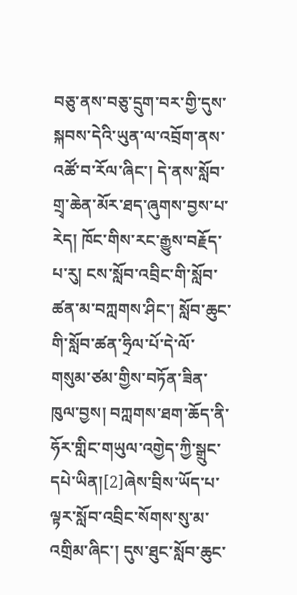བཅུ་ནས་བཅུ་དྲུག་བར་གྱི་དུས་སྐབས་དེའི་ཡུན་ལ་འབྲོག་ནས་འཚོ་བ་རོལ་ཞིང་། དེ་ནས་སློབ་གྲྭ་ཆེན་མོར་ཐད་ཞུགས་བྱས་པ་རེད། ཁོང་གིས་རང་རྒྱུས་བརྗོད་པ་རུ། ངས་སློབ་འབྲིང་གི་སློབ་ཚན་མ་བཀླགས་ཤིང་། སློབ་ཆུང་གི་སློབ་ཚན་ཧྲིལ་པོ་དེ་ལོ་གསུམ་ཙམ་གྱིས་བཏོན་ཟིན་ཁུལ་བྱས། བཀླགས་ཐག་ཆོད་ནི་ཧོར་གླིང་གཡུལ་འགྱེད་ཀྱི་སྒྲུང་དཔེ་ཡིན།[2]ཞེས་བྲིས་ཡོད་པ་ལྟར་སློབ་འབྲིང་སོགས་སུ་མ་འགྲིམ་ཞིང་། དུས་ཐུང་སློབ་ཆུང་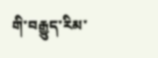གི་བརྒྱུད་རིམ་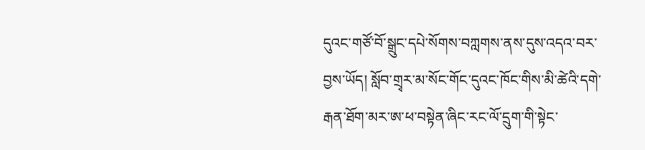དུའང་གཙོ་བོ་སྒྲུང་དཔེ་སོགས་བཀླགས་ནས་དུས་འདའ་བར་བྱས་ཡོད། སློབ་གྲྭར་མ་སོང་གོང་དུའང་ཁོང་གིས་མི་ཚེའི་དགེ་རྒན་ཐོག་མར་ཨ་ཕ་བསྟེན་ཞིང་རང་ལོ་དྲུག་གི་སྟེང་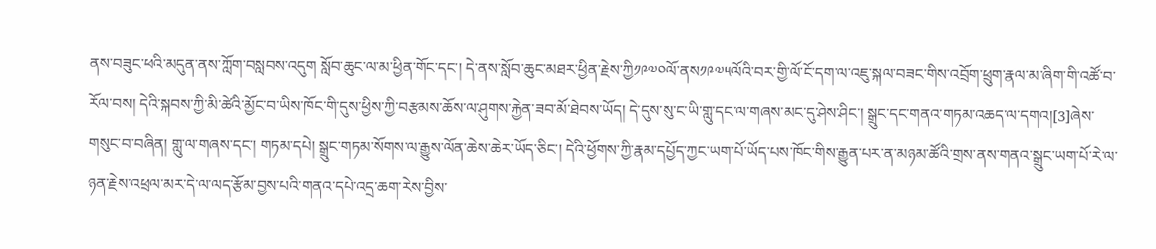ནས་བཟུང་ཕའི་མདུན་ནས་ཀློག་བསླབས་འདུག སློབ་ཆུང་ལ་མ་ཕྱིན་གོང་དང་། དེ་ནས་སློབ་ཆུང་མཐར་ཕྱིན་རྗེས་ཀྱི༡༩༧༠ལོ་ནས༡༩༧༥ལོའི་བར་གྱི་ལོ་ངོ་དག་ལ་འཇུ་སྐལ་བཟང་གིས་འབྲོག་ཕྲུག་རྣལ་མ་ཞིག་གི་འཚོ་བ་རོལ་བས། དེའི་སྐབས་ཀྱི་མི་ཚེའི་མྱོང་བ་ཡིས་ཁོང་གི་དུས་ཕྱིས་ཀྱི་བརྩམས་ཆོས་ལ་ཤུགས་རྐྱེན་ཟབ་མོ་ཐེབས་ཡོད། དེ་དུས་སུ་ང་ཡི་གླུ་དང་ལ་གཞས་མང་དུ་ཤེས་ཤིང་། སྒྲུང་དང་གནའ་གཏམ་འཆད་ལ་དགའ།[3]ཞེས་གསུང་བ་བཞིན། གླུ་ལ་གཞས་དང་། གཏམ་དཔེ། སྒྲུང་གཏམ་སོགས་ལ་རྒྱུས་ལོན་ཆེས་ཆེར་ཡོད་ཅིང་། དེའི་ཕྱོགས་ཀྱི་རྣམ་དཔྱོད་ཀྱང་ཡག་པོ་ཡོད་པས་ཁོང་གིས་རྒྱུན་པར་ན་མཉམ་ཚོའི་གྲས་ནས་གནའ་སྒྲུང་ཡག་པོ་རེ་ལ་ཉན་རྗེས་འཕྲལ་མར་དེ་ལ་ལད་རྩོམ་བྱས་པའི་གནའ་དཔེ་འདྲ་ཆག་རེས་བྱིས་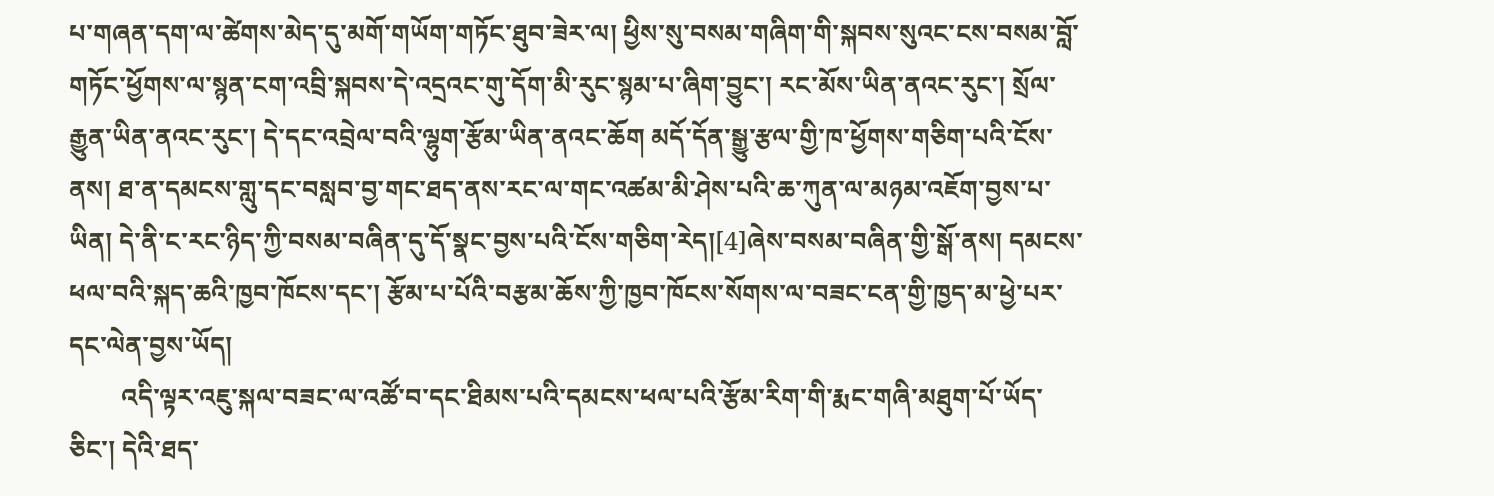པ་གཞན་དག་ལ་ཚེགས་མེད་དུ་མགོ་གཡོག་གཏོང་ཐུབ་ཟེར་ལ། ཕྱིས་སུ་བསམ་གཞིག་གི་སྐབས་སུའང་ངས་བསམ་བློ་གཏོང་ཕྱོགས་ལ་སྙན་ངག་འབྲི་སྐབས་དེ་འདྲའང་གུ་དོག་མི་རུང་སྙམ་པ་ཞིག་བྱུང་། རང་མོས་ཡིན་ནའང་རུང་། སྲོལ་རྒྱུན་ཡིན་ནའང་རུང་། དེ་དང་འབྲེལ་བའི་ལྷུག་རྩོམ་ཡིན་ནའང་ཆོག མདོ་དོན་སྒྱུ་རྩལ་གྱི་ཁ་ཕྱོགས་གཅིག་པའི་ངོས་ནས། ཐ་ན་དམངས་གླུ་དང་བསླབ་བྱ་གང་ཐད་ནས་རང་ལ་གང་འཚམ་མི་ཤེས་པའི་ཆ་ཀུན་ལ་མཉམ་འཇོག་བྱས་པ་ཡིན། དེ་ནི་ང་རང་ཉིད་ཀྱི་བསམ་བཞིན་དུ་དོ་སྣང་བྱས་པའི་ངོས་གཅིག་རེད།[4]ཞེས་བསམ་བཞིན་གྱི་སྒོ་ནས། དམངས་ཕལ་བའི་སྐད་ཆའི་ཁྱབ་ཁོངས་དང་། རྩོམ་པ་པོའི་བརྩམ་ཆོས་ཀྱི་ཁྱབ་ཁོངས་སོགས་ལ་བཟང་ངན་གྱི་ཁྱད་མ་ཕྱེ་པར་དང་ལེན་བྱས་ཡོད།
        འདི་ལྟར་འཇུ་སྐལ་བཟང་ལ་འཚོ་བ་དང་ཐིམས་པའི་དམངས་ཕལ་པའི་རྩོམ་རིག་གི་རྨང་གཞི་མཐུག་པོ་ཡོད་ཅིང་། དེའི་ཐད་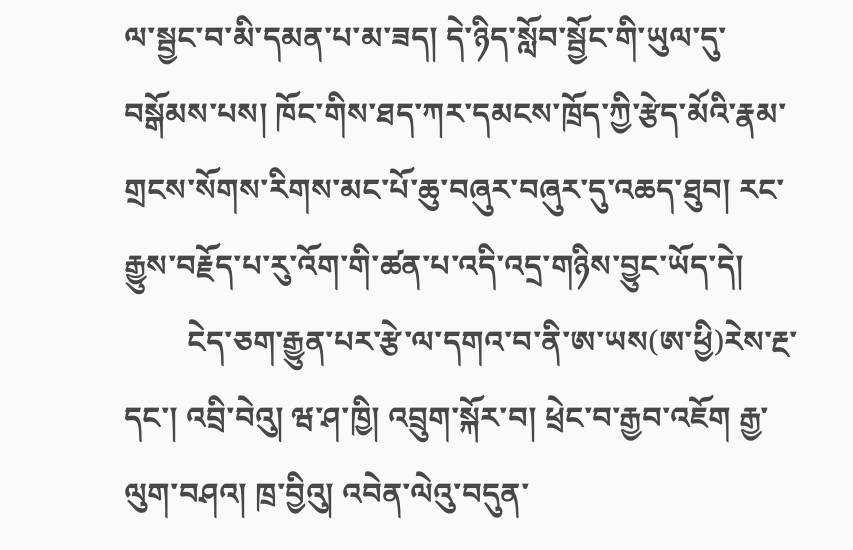ལ་སྦྱང་བ་མི་དམན་པ་མ་ཟད། དེ་ཉིད་སློབ་སྦྱོང་གི་ཡུལ་དུ་བསྒོམས་པས། ཁོང་གིས་ཐད་ཀར་དམངས་ཁྲོད་ཀྱི་རྩེད་མོའི་རྣམ་གྲངས་སོགས་རིགས་མང་པོ་ཆུ་བཞུར་བཞུར་དུ་འཆད་ཐུབ། རང་རྒྱུས་བརྗོད་པ་རུ་འོག་གི་ཚན་པ་འདི་འདྲ་གཉིས་བྱུང་ཡོད་དེ།
        ངེད་ཅག་རྒྱུན་པར་རྩེ་ལ་དགའ་བ་ནི་ཨ་ཡས(ཨ་ཕྱི)རེས་རྔ་དང་། འབྲི་བེའུ། ཝ་ཤ་ཁྱི། འབྲུག་སྐོར་བ། ཕྲེང་བ་རྒྱབ་འཇོག རྒྱ་ལུག་བཤའ། ཁྲ་བྱིའུ། འབེན་ལེའུ་བདུན་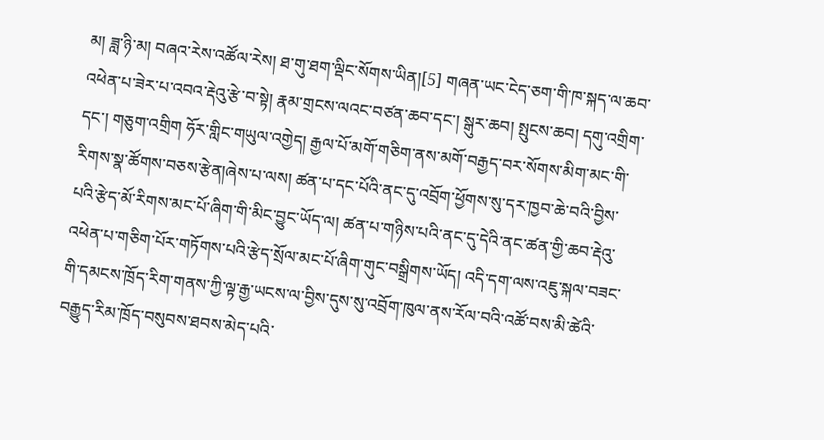མ། ཟླ་ཉི་མ། བཞའ་རེས་འཚོལ་རེས། ཐ་གུ་ཐག་ལྡིང་སོགས་ཡིན།[5] གཞན་ཡང་ངེད་ཅག་གི་ཁ་སྐད་ལ་ཆབ་འཕེན་པ་ཟེར་པ་འབའ་རྡེའུ་རྩེ་བ་སྟེ། རྣམ་གྲངས་ལའང་བཙན་ཆབ་དང་། སྒུར་ཆབ། སྤུངས་ཆབ། དགུ་འགྲིག་དང་། གཅུག་འགྲིག ཧོར་གླིང་གཡུལ་འགྱེད། རྒྱལ་པོ་མགོ་གཅིག་ནས་མགོ་བརྒྱད་བར་སོགས་མིག་མང་གི་རིགས་སྣ་ཚོགས་བཅས་རྩེན།ཞེས་པ་ལས། ཚན་པ་དང་པོའི་ནང་དུ་འབྲོག་ཕྱོགས་སུ་དར་ཁྱབ་ཆེ་བའི་བྱིས་པའི་རྩེད་མོ་རིགས་མང་པོ་ཞིག་གི་མིང་བྱུང་ཡོད་ལ། ཚན་པ་གཉིས་པའི་ནང་དུ་དེའི་ནང་ཚན་གྱི་ཆབ་རྡེའུ་འཕེན་པ་གཅིག་པོར་གཏོགས་པའི་རྩེད་སྲོལ་མང་པོ་ཞིག་གུང་བསྒྲིགས་ཡོད། འདི་དག་ལས་འཇུ་སྐལ་བཟང་གི་དམངས་ཁྲོད་རིག་གནས་ཀྱི་ལྟ་རྒྱ་ཡངས་ལ་བྱིས་དུས་སུ་འབྲོག་ཁུལ་ནས་རོལ་བའི་འཚོ་བས་མི་ཚེའི་བརྒྱུད་རིམ་ཁྲོད་བསུབས་ཐབས་མེད་པའི་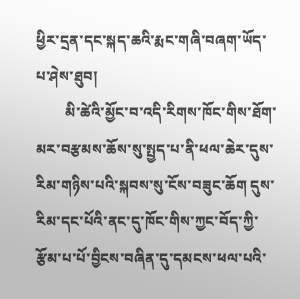ཕྱིར་དྲན་དང་སྐད་ཆའི་རྨང་གཞི་བཞག་ཡོད་པ་ཤེས་ཐུབ།
        མི་ཚེའི་མྱོང་བ་འདི་རིགས་ཁོང་གིས་ཐོག་མར་བརྩམས་ཆོས་སུ་སྤྱད་པ་ནི་ཕལ་ཆེར་དུས་རིམ་གཉིས་པའི་སྐབས་སུ་ངོས་བཟུང་ཆོག དུས་རིམ་དང་པོའི་ནང་དུ་ཁོང་གིས་ཀྱང་བོད་ཀྱི་རྩོམ་པ་པོ་བྱིངས་བཞིན་དུ་དམངས་ཕལ་པའི་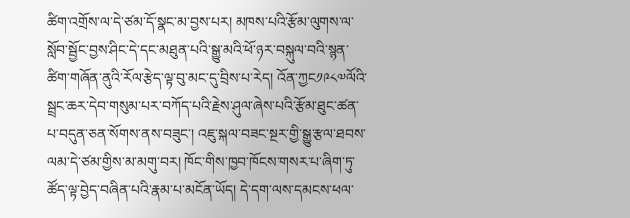ཚིག་འགྲོས་ལ་དེ་ཙམ་དོ་སྣང་མ་བྱས་པར། མཁས་པའི་རྩོམ་ལུགས་ལ་སློབ་སྦྱོང་བྱས་ཤིང་དེ་དང་མཐུན་པའི་སྒྱུ་མའི་ཕོ་ཉར་བསྐུལ་བའི་སྙན་ཚིག་གཞོན་ནུའི་རོལ་རྩེད་ལྟ་བུ་མང་དུ་བྲིས་པ་རེད། འོན་ཀྱང༡༩༨༧ལོའི་སྦྲང་ཆར་དེབ་གསུམ་པར་བཀོད་པའི་རྗེས་ཤུལ་ཞེས་པའི་རྩོམ་ཐུང་ཚན་པ་བདུན་ཅན་སོགས་ནས་བཟུང་། འཇུ་སྐལ་བཟང་སྔར་གྱི་སྒྱུ་རྩལ་ཐབས་ལམ་དེ་ཙམ་གྱིས་མ་མགུ་བར། ཁོང་གིས་ཁྱབ་ཁོངས་གསར་པ་ཞིག་ཏུ་ཚོད་ལྟ་བྱེད་བཞིན་པའི་རྣམ་པ་མངོན་ཡོད། དེ་དག་ལས་དམངས་ཕལ་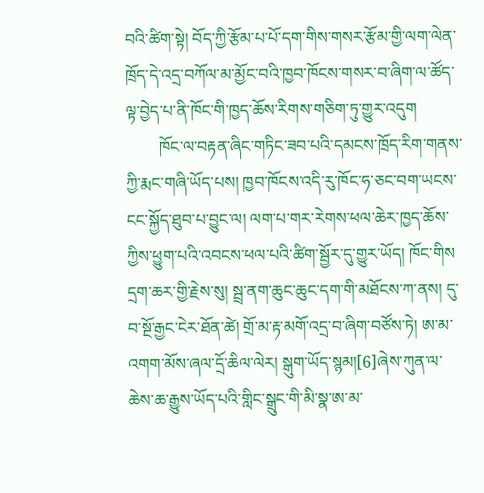བའི་ཚིག་སྟེ། བོད་ཀྱི་རྩོམ་པ་པོ་དག་གིས་གསར་རྩོམ་གྱི་ལག་ལེན་ཁྲོད་དེ་འདྲ་བཀོལ་མ་མྱོང་བའི་ཁྱབ་ཁོངས་གསར་བ་ཞིག་ལ་ཚོད་ལྟ་བྱེད་པ་ནི་ཁོང་གི་ཁྱད་ཆོས་རིགས་གཅིག་ཏུ་གྱུར་འདུག
        ཁོང་ལ་བརྟན་ཞིང་གཏིང་ཟབ་པའི་དམངས་ཁྲོད་རིག་གནས་ཀྱི་རྨང་གཞི་ཡོད་པས། ཁྱབ་ཁོངས་འདི་རུ་ཁོང་ཧ་ཅང་བག་ཡངས་ངང་སྐྱོད་ཐུབ་པ་བྱུང་ལ། ལག་པ་གར་རེགས་ཕལ་ཆེར་ཁྱད་ཆོས་ཀྱིས་ཕྱུག་པའི་འབངས་ཕལ་པའི་ཚིག་སྦྱོར་དུ་གྱུར་ཡོད། ཁོང་གིས དྲག་ཆར་གྱི་རྗེས་སུ། སྦྲ་ནག་ཆུང་ཆུང་དག་གི་མཐོངས་ཀ་ནས། དུ་བ་སྔོ་རྒྱང་ངེར་ཐོན་ཚེ། གྲོ་མ་རྟ་མགོ་འདྲ་བ་ཞིག་བཙོས་ཏེ། ཨ་མ་འགག་མོས་ཞལ་དྲོ་ཆིལ་ལེར། སྒུག་ཡོད་སྙམ།[6]ཞེས་ཀུན་ལ་ཆེས་ཆ་རྒྱུས་ཡོད་པའི་གླིང་སྒྲུང་གི་མི་སྣ་ཨ་མ་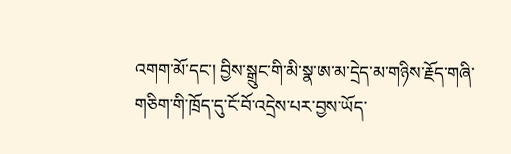འགག་མོ་དང་། བྱིས་སྒྲུང་གི་མི་སྣ་ཨ་མ་དྲེད་མ་གཉིས་རྗོད་གཞི་གཅིག་གི་ཁྲོད་དུ་ངོ་བོ་འདྲེས་པར་བྱས་ཡོད་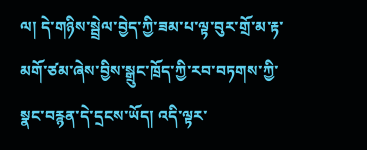ལ། དེ་གཉིས་སྦྲེལ་བྱེད་ཀྱི་ཟམ་པ་ལྟ་བུར་གྲོ་མ་རྟ་མགོ་ཙམ་ཞེས་བྱིས་སྒྲུང་ཁྲོད་ཀྱི་རབ་བཏགས་ཀྱི་སྣང་བརྙན་དེ་དྲངས་ཡོད། འདི་ལྟར་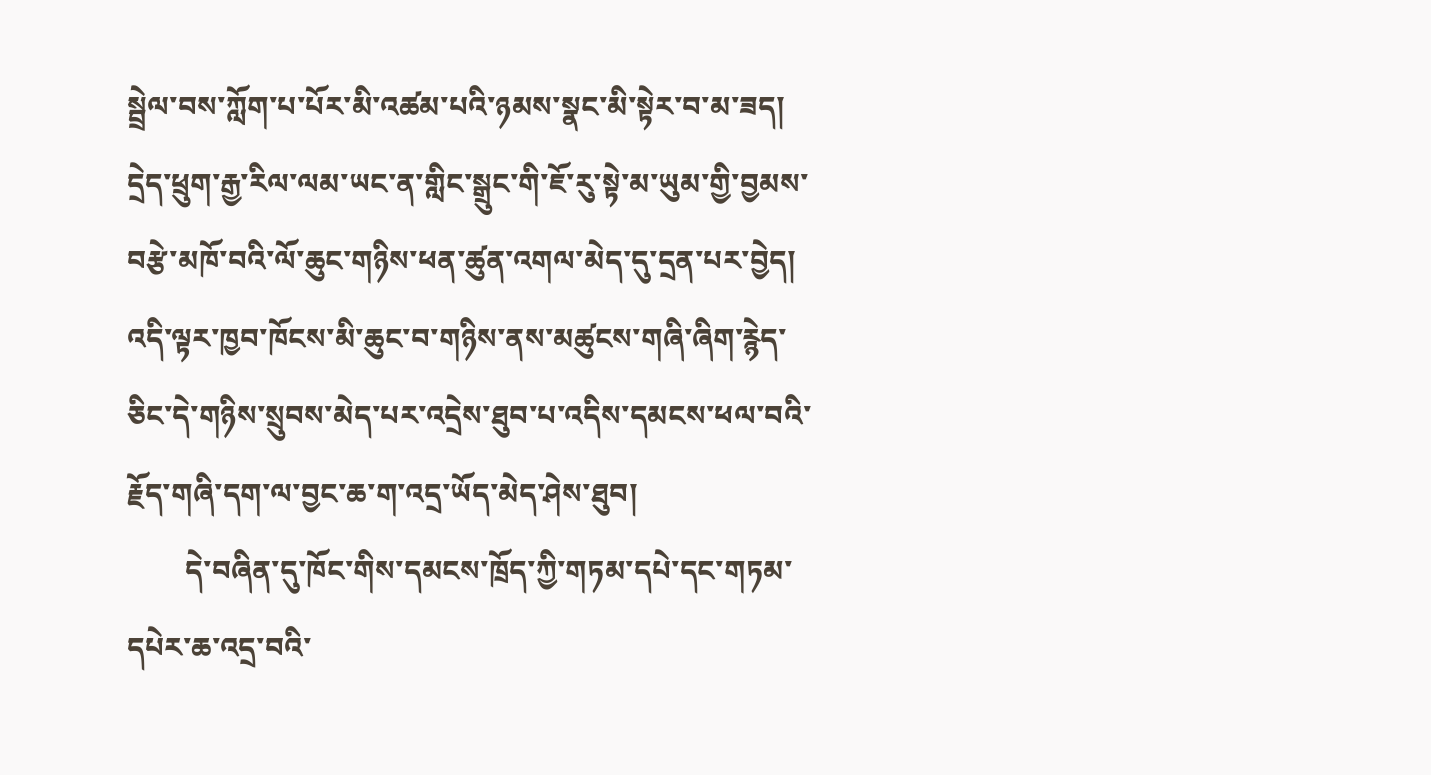སྦྲེལ་བས་ཀློག་པ་པོར་མི་འཚམ་པའི་ཉམས་སྣང་མི་སྟེར་བ་མ་ཟད། དྲེད་ཕྲུག་རྒྱ་རིལ་ལམ་ཡང་ན་གླིང་སྒྲུང་གི་ཇོ་རུ་སྟེ་མ་ཡུམ་གྱི་བྱམས་བརྩེ་མཁོ་བའི་ལོ་ཆུང་གཉིས་ཕན་ཚུན་འགལ་མེད་དུ་དྲན་པར་བྱེད། འདི་ལྟར་ཁྱབ་ཁོངས་མི་ཆུང་བ་གཉིས་ནས་མཚུངས་གཞི་ཞིག་རྙེད་ཅིང་དེ་གཉིས་སྲུབས་མེད་པར་འདྲེས་ཐུབ་པ་འདིས་དམངས་ཕལ་བའི་རྗོད་གཞི་དག་ལ་བྱང་ཆ་ག་འདྲ་ཡོད་མེད་ཤེས་ཐུབ།
        དེ་བཞིན་དུ་ཁོང་གིས་དམངས་ཁྲོད་ཀྱི་གཏམ་དཔེ་དང་གཏམ་དཔེར་ཆ་འདྲ་བའི་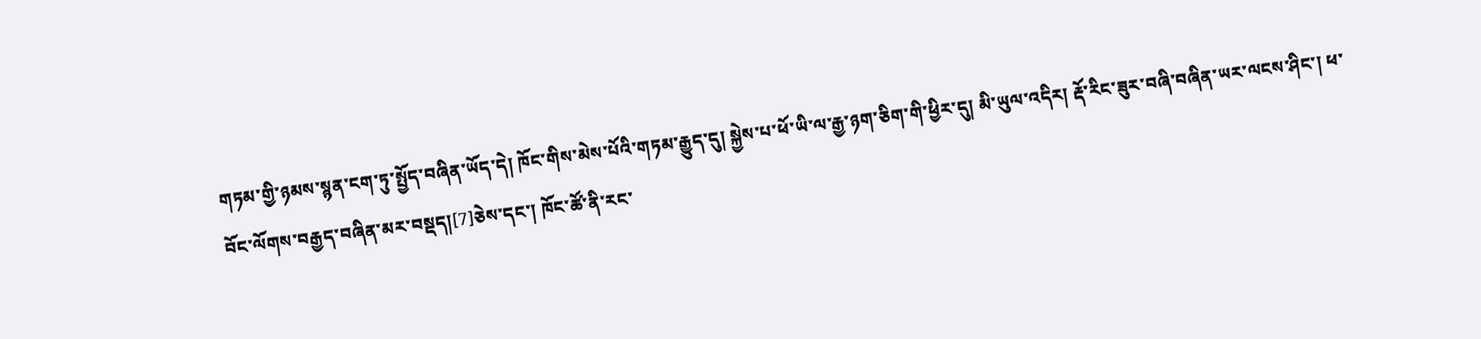གཏམ་གྱི་ཉམས་སྙན་ངག་ཏུ་སྤྱོད་བཞིན་ཡོད་དེ། ཁོང་གིས་མེས་པོའི་གཏམ་རྒྱུད་དུ། སྐྱེས་པ་ཕོ་ཡི་ལ་རྒྱ་ཉག་ཅིག་གི་ཕྱིར་དུ། མི་ཡུལ་འདིར། རྡོ་རིང་ཟུར་བཞི་བཞིན་ཡར་ལངས་ཤིང་། ཕ་བོང་ལོགས་བརྒྱད་བཞིན་མར་བསྡད།[7]ཅེས་དང་། ཁོང་ཚོ་ནི་རང་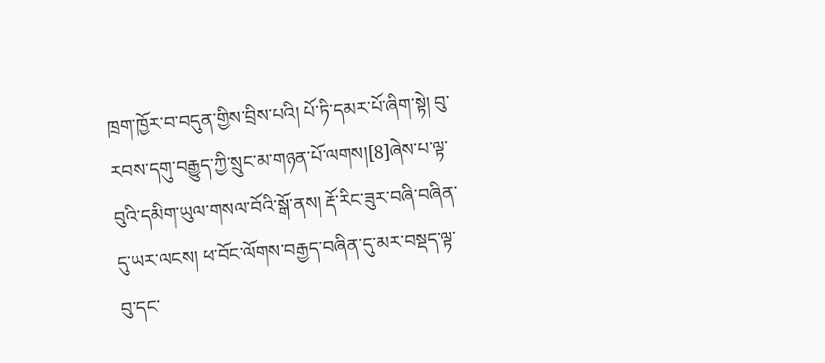ཁྲག་ཁྱོར་བ་བདུན་གྱིས་བྲིས་པའི། པོ་ཏི་དམར་པོ་ཞིག་སྟེ། བུ་རབས་དགུ་བརྒྱུད་ཀྱི་སྲུང་མ་གཉན་པོ་ལགས།[8]ཞེས་པ་ལྟ་བུའི་དམིག་ཡུལ་གསལ་བོའི་སྒོ་ནས། རྡོ་རིང་ཟུར་བཞི་བཞིན་དུ་ཡར་ལངས། ཕ་བོང་ལོགས་བརྒྱད་བཞིན་དུ་མར་བསྡད་ལྟ་བུ་དང་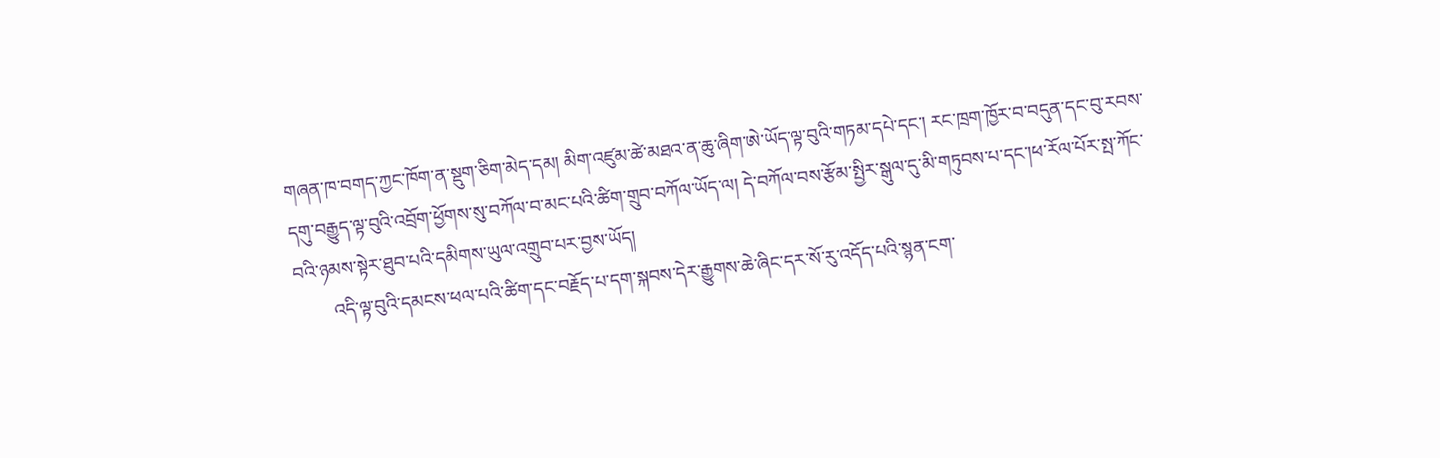གཞན་ཁ་བགད་ཀྱང་ཁོག་ན་སྡུག་ཅིག་མེད་དམ། མིག་འཛུམ་ཚེ་མཐའ་ན་ཆུ་ཞིག་ཨེ་ཡོད་ལྟ་བུའི་གཏམ་དཔེ་དང་། རང་ཁྲག་ཁྱོར་བ་བདུན་དང་བུ་རབས་དགུ་བརྒྱུད་ལྟ་བུའི་འབྲོག་ཕྱོགས་སུ་བཀོལ་བ་མང་པའི་ཚིག་གྲུབ་བཀོལ་ཡོད་ལ། དེ་བཀོལ་བས་རྩོམ་སྤྱིར་སྒུལ་དུ་མི་གཏུབས་པ་དང་།ཕ་རོལ་པོར་སྤ་ཀོང་བའི་ཉམས་སྟེར་ཐུབ་པའི་དམིགས་ཡུལ་འགྲུབ་པར་བྱས་ཡོད།
        འདི་ལྟ་བུའི་དམངས་ཕལ་པའི་ཚིག་དང་བརྗོད་པ་དག་སྐབས་དེར་རྒྱུགས་ཆེ་ཞིང་དར་སོ་རུ་འདོད་པའི་སྙན་ངག་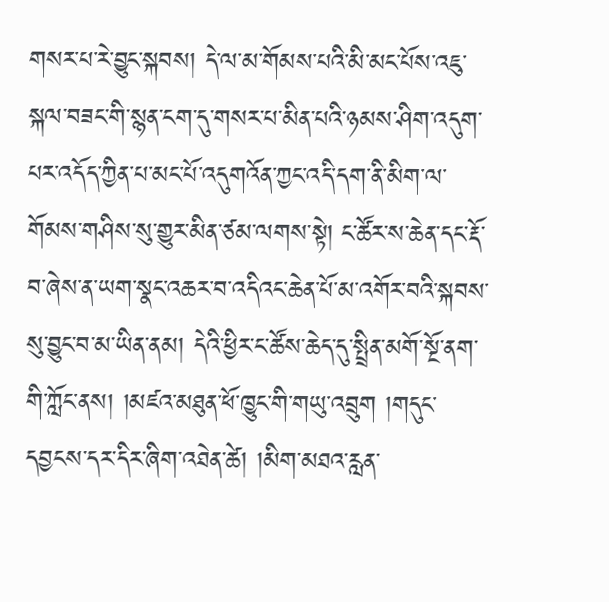གསར་པ་རེ་བྱུང་སྐབས། དེ་ལ་མ་གོམས་པའི་མི་མང་པོས་འཇུ་སྐལ་བཟང་གི་སྙན་ངག་དུ་གསར་པ་མིན་པའི་ཉམས་ཤིག་འདུག་པར་འདོད་ཀྱིན་པ་མང་པོ་འདུགའོན་ཀྱང་འདི་དག་ནི་མིག་ལ་གོམས་གཤིས་སུ་གྱུར་མིན་ཙམ་ལགས་སྟེ། ང་ཚོར་ས་ཆེན་དང་རྡོ་བ་ཞེས་ན་ཡག་སྣང་འཆར་བ་འདིའང་ཆེན་པོ་མ་འགོར་བའི་སྐབས་སུ་བྱུང་བ་མ་ཡིན་ནམ། དེའི་ཕྱིར་ང་ཚོས་ཆེད་དུ་སྤྲིན་མགོ་སྔོ་ནག་གི་ཀློང་ནས། །མཛའ་མཐུན་ཕོ་ཁྱུང་གི་གཡུ་འབྲུག །གདུང་དབྱངས་དར་དིར་ཞིག་འཐེན་ཚེ། །མིག་མཐའ་རླན་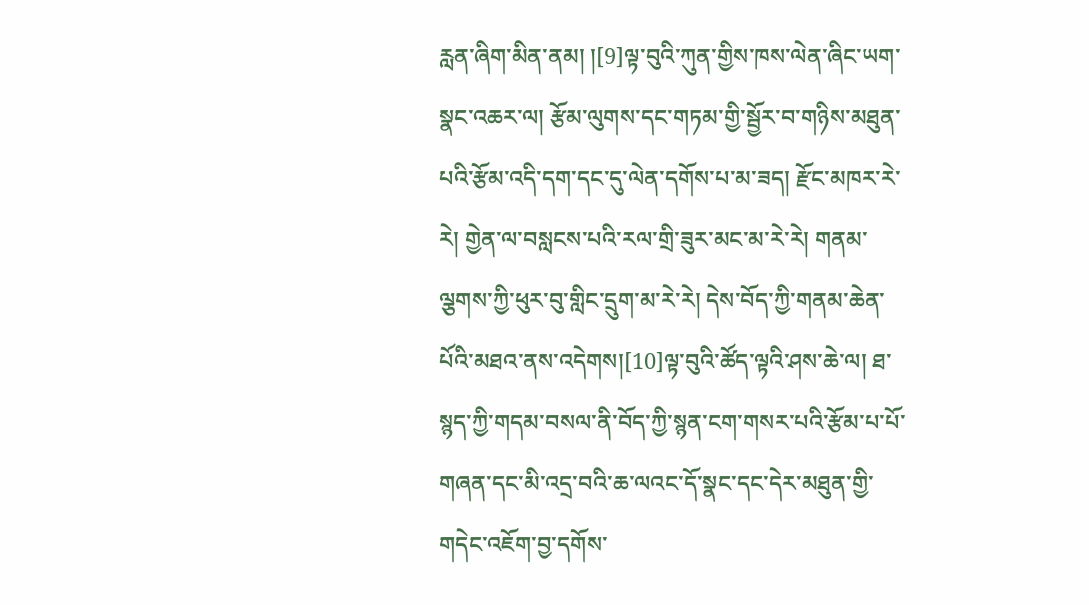རླན་ཞིག་མིན་ནམ། །[9]ལྟ་བུའི་ཀུན་གྱིས་ཁས་ལེན་ཞིང་ཡག་སྣང་འཆར་ལ། རྩོམ་ལུགས་དང་གཏམ་གྱི་སྦྱོར་བ་གཉིས་མཐུན་པའི་རྩོམ་འདི་དག་དང་དུ་ལེན་དགོས་པ་མ་ཟད། རྫོང་མཁར་རེ་རེ། གྱེན་ལ་བསླངས་པའི་རལ་གྲི་ཟུར་མང་མ་རེ་རེ། གནམ་ལྕགས་ཀྱི་ཕུར་བུ་གླིང་དྲུག་མ་རེ་རེ། དེས་བོད་ཀྱི་གནམ་ཆེན་པོའི་མཐའ་ནས་འདེགས།[10]ལྟ་བུའི་ཚོད་ལྟའི་ཤས་ཆེ་ལ། ཐ་སྙད་ཀྱི་གདམ་བསལ་ནི་བོད་ཀྱི་སྙན་ངག་གསར་པའི་རྩོམ་པ་པོ་གཞན་དང་མི་འདྲ་བའི་ཆ་ལའང་དོ་སྣང་དང་དེར་མཐུན་གྱི་གདེང་འཇོག་བྱ་དགོས་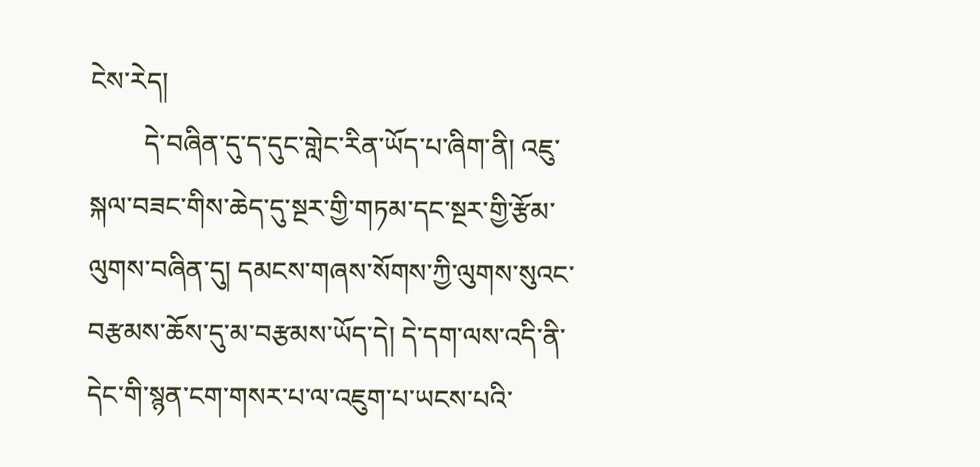ངེས་རེད།
        དེ་བཞིན་དུ་ད་དུང་གླེང་རིན་ཡོད་པ་ཞིག་ནི། འཇུ་སྐལ་བཟང་གིས་ཆེད་དུ་སྔར་གྱི་གཏམ་དང་སྔར་གྱི་རྩོམ་ལུགས་བཞིན་དུ། དམངས་གཞས་སོགས་ཀྱི་ལུགས་སུའང་བརྩམས་ཆོས་དུ་མ་བརྩམས་ཡོད་དེ། དེ་དག་ལས་འདི་ནི་དེང་གི་སྙན་ངག་གསར་པ་ལ་འཇུག་པ་ཡངས་པའི་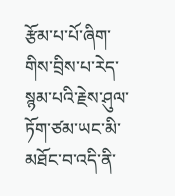རྩོམ་པ་པོ་ཞིག་གིས་བྲིས་པ་རེད་སྙམ་པའི་རྗེས་ཤུལ་ཏོག་ཙམ་ཡང་མི་མཐོང་བ་འདི་ནི་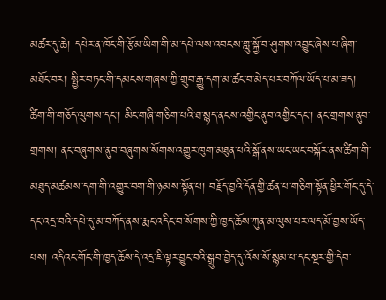མཚར་དུ་ཆེ། དཔེར་ན་ཁོང་གི་རྩོམ་ཡིག་གི་མ་དཔེ་ལས་འབངས་གླུ་སྐྱོ་བ་ཤུགས་འབྱུང་ཞེས་པ་ཞིག་མཐོང་བར། སྤྱིར་བཏང་གི་དམངས་གཞས་ཀྱི་གྲུབ་རྒྱུ་དག་མ་ཚང་བ་མེད་པར་བཀོལ་ཡོད་པ་མ་ཟད། ཚིག་གི་གཅོད་ལུགས་དང་། མིང་གཞི་གཅིག་པའི་ཐ་སྙད་ནངས་འགྱིང་ནུབ་འགྱིང་དང་། ནང་གྲགས་ནུབ་གྲགས། ནང་བཞུགས་ནུབ་བཞུགས་སོགས་འགྱུར་ཁུག་མཐུན་པའི་སྒོ་ནས་ཡང་ཡང་བསྐོར་ནས་ཚིག་གི་མཐུད་མཚམས་དག་གི་འགྱུར་བག་གི་ཉམས་སྟོན་པ། བརྗོད་བྱའི་དོན་གྱི་ཚན་པ་གཅིག་སྟོན་ཕྱིར་གོང་དུ་དེ་དང་འདྲ་བའི་དཔེ་དུ་མ་བཀོད་ནས་རྨང་འདིང་བ་སོགས་ཀྱི་ཁྱད་ཆོས་ཀུན་མ་ལུས་པར་ལད་མོ་བྱས་ཡོད་པས། འདིའང་གོང་གི་ཁྱད་ཆོས་དེ་འདྲ་ཇི་ལྟར་བྱུང་བའི་སྒྲུབ་བྱེད་དུ་འོས་སོ་སྙམ་པ་དང་སྔར་གྱི་དེབ་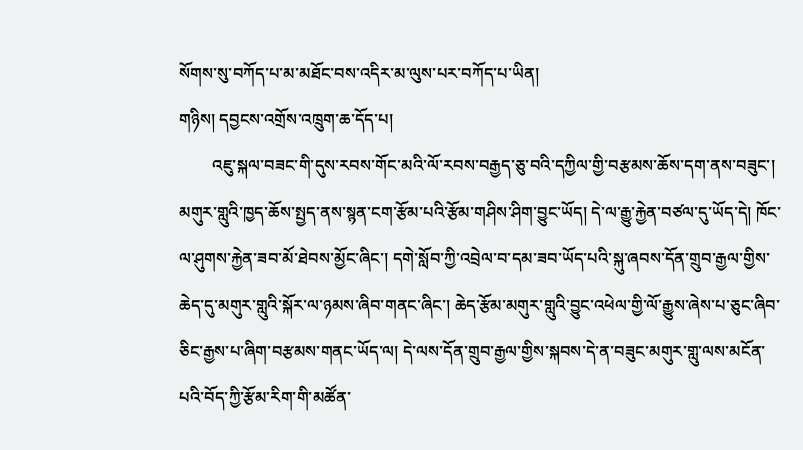སོགས་སུ་བཀོད་པ་མ་མཐོང་བས་འདིར་མ་ལུས་པར་བཀོད་པ་ཡིན།
གཉིས། དབྱངས་འགྲོས་འཁྲུག་ཆ་དོད་པ།
        འཇུ་སྐལ་བཟང་གི་དུས་རབས་གོང་མའི་ལོ་རབས་བརྒྱད་ཅུ་བའི་དཀྱིལ་གྱི་བརྩམས་ཆོས་དག་ནས་བཟུང་། མགུར་གླུའི་ཁྱད་ཆོས་སྤྱད་ནས་སྙན་ངག་རྩོམ་པའི་རྩོམ་གཤིས་ཤིག་བྱུང་ཡོད། དེ་ལ་རྒྱུ་རྐྱེན་བཙལ་དུ་ཡོད་དེ། ཁོང་ལ་ཤུགས་རྐྱེན་ཟབ་མོ་ཐེབས་མྱོང་ཞིང་། དགེ་སློབ་ཀྱི་འབྲེལ་བ་དམ་ཟབ་ཡོད་པའི་སྐུ་ཞབས་དོན་གྲུབ་རྒྱལ་གྱིས་ཆེད་དུ་མགུར་གླུའི་སྐོར་ལ་ཉམས་ཞིབ་གནང་ཞིང་། ཆེད་རྩོམ་མགུར་གླུའི་བྱུང་འཕེལ་གྱི་ལོ་རྒྱུས་ཞེས་པ་ཅུང་ཞིབ་ཅིང་རྒྱས་པ་ཞིག་བརྩམས་གནང་ཡོད་ལ། དེ་ལས་དོན་གྲུབ་རྒྱལ་གྱིས་སྐབས་དེ་ན་བཟུང་མགུར་གླུ་ལས་མངོན་པའི་བོད་ཀྱི་རྩོམ་རིག་གི་མཚོན་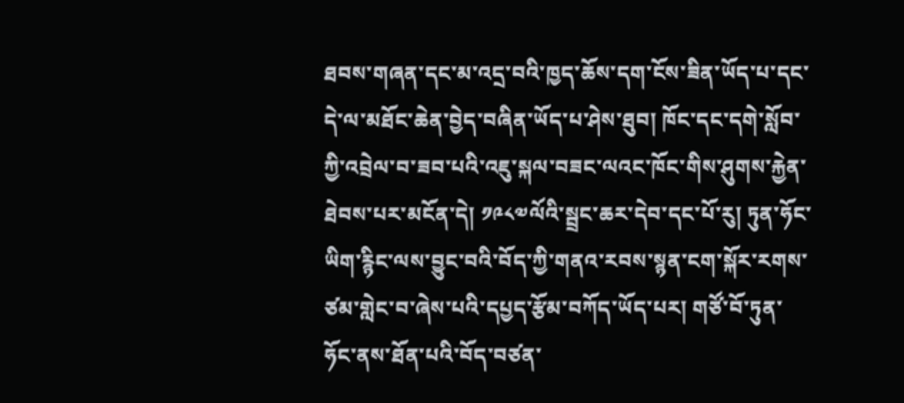ཐབས་གཞན་དང་མ་འདྲ་བའི་ཁྱད་ཆོས་དག་ངོས་ཟིན་ཡོད་པ་དང་དེ་ལ་མཐོང་ཆེན་བྱེད་བཞིན་ཡོད་པ་ཤེས་ཐུབ། ཁོང་དང་དགེ་སློབ་ཀྱི་འབྲེལ་བ་ཟབ་པའི་འཇུ་སྐལ་བཟང་ལའང་ཁོང་གིས་ཤུགས་རྐྱེན་ཐེབས་པར་མངོན་དེ། ༡༩༨༧ལོའི་སྦྲང་ཆར་དེབ་དང་པོ་རུ། ཏུན་ཧོང་ཡིག་རྙིང་ལས་བྱུང་བའི་བོད་ཀྱི་གནའ་རབས་སྙན་ངག་སྐོར་རགས་ཙམ་གླེང་བ་ཞེས་པའི་དཔྱད་རྩོམ་བཀོད་ཡོད་པར། གཙོ་བོ་ཏུན་ཧོང་ནས་ཐོན་པའི་བོད་བཙན་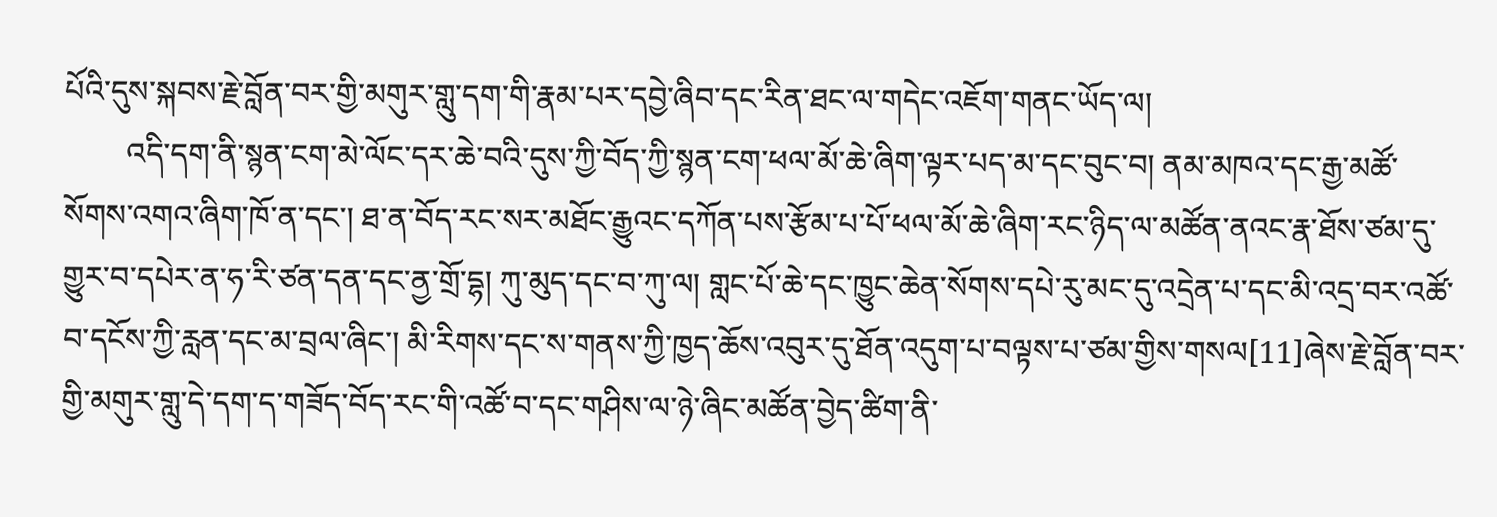པོའི་དུས་སྐབས་རྗེ་བློན་བར་གྱི་མགུར་གླུ་དག་གི་རྣམ་པར་དབྱེ་ཞིབ་དང་རིན་ཐང་ལ་གདེང་འཇོག་གནང་ཡོད་ལ།
        འདི་དག་ནི་སྙན་ངག་མེ་ལོང་དར་ཆེ་བའི་དུས་ཀྱི་བོད་ཀྱི་སྙན་ངག་ཕལ་མོ་ཆེ་ཞིག་ལྟར་པད་མ་དང་བུང་བ། ནམ་མཁའ་དང་རྒྱ་མཚོ་སོགས་འགའ་ཞིག་ཁོ་ན་དང་། ཐ་ན་བོད་རང་སར་མཐོང་རྒྱུའང་དཀོན་པས་རྩོམ་པ་པོ་ཕལ་མོ་ཆེ་ཞིག་རང་ཉིད་ལ་མཚོན་ནའང་རྣ་ཐོས་ཙམ་དུ་གྱུར་བ་དཔེར་ན་ཧ་རི་ཙན་དན་དང་ནྱ་གྲོ་དྷ། ཀུ་མུད་དང་བ་ཀུ་ལ། གླང་པོ་ཆེ་དང་ཁྱུང་ཆེན་སོགས་དཔེ་རུ་མང་དུ་འདྲེན་པ་དང་མི་འདྲ་བར་འཚོ་བ་དངོས་ཀྱི་རླན་དང་མ་བྲལ་ཞིང་། མི་རིགས་དང་ས་གནས་ཀྱི་ཁྱད་ཆོས་འབུར་དུ་ཐོན་འདུག་པ་བལྟས་པ་ཙམ་གྱིས་གསལ[11]ཞེས་རྗེ་བློན་བར་གྱི་མགུར་གླུ་དེ་དག་ད་གཟོད་བོད་རང་གི་འཚོ་བ་དང་གཤིས་ལ་ཉེ་ཞིང་མཚོན་བྱེད་ཚིག་ནི་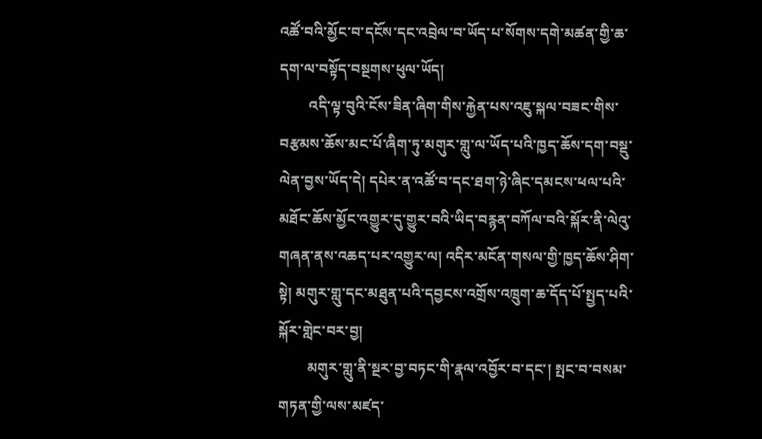འཚོ་བའི་མྱོང་བ་དངོས་དང་འབྲེལ་བ་ཡོད་པ་སོགས་དགེ་མཚན་གྱི་ཆ་དག་ལ་བསྟོད་བསྔགས་ཕུལ་ཡོད།
        འདི་ལྟ་བུའི་ངོས་ཟིན་ཞིག་གིས་རྐྱེན་པས་འཇུ་སྐལ་བཟང་གིས་བརྩམས་ཆོས་མང་པོ་ཞིག་ཏུ་མགུར་གླུ་ལ་ཡོད་པའི་ཁྱད་ཆོས་དག་བསྡུ་ལེན་བྱས་ཡོད་དེ། དཔེར་ན་འཚོ་བ་དང་ཐག་ཉེ་ཞིང་དམངས་ཕལ་པའི་མཐོང་ཆོས་མྱོང་འགྱུར་དུ་གྱུར་བའི་ཡིད་བརྙན་བཀོལ་བའི་སྐོར་ནི་ལེའུ་གཞན་ནས་འཆད་པར་འགྱུར་ལ། འདིར་མངོན་གསལ་གྱི་ཁྱད་ཆོས་ཤིག་སྟེ། མགུར་གླུ་དང་མཐུན་པའི་དབྱངས་འགྲོས་འཁྲུག་ཆ་དོད་པོ་སྤྱད་པའི་སྐོར་གླེང་བར་བྱ།
        མགུར་གླུ་ནི་སྔར་བྱ་བཏང་གི་རྣལ་འབྱོར་བ་དང་། སྤང་བ་བསམ་གཏན་གྱི་ལས་མཛད་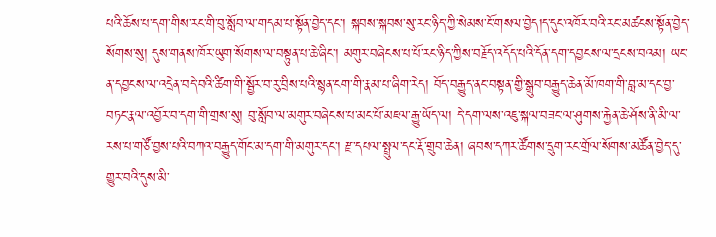པའི་ཆོས་པ་དག་གིས་རང་གི་བུ་སློབ་ལ་གདམ་པ་སྟོན་བྱེད་དང་། སྐབས་སྐབས་སུ་རང་ཉིད་ཀྱི་སེམས་ངོ་གསལ་བྱེད།ད་དུང་འཁོར་བའི་རང་མཚངས་སྟོན་བྱེད་སོགས་སུ། དུས་གནས་ཁོར་ཡུག་སོགས་ལ་བསྟུན་པ་ཆེ་ཞིང་། མགུར་བཞེངས་པ་པོ་རང་ཉིད་ཀྱིས་བརྗོད་འདོད་པའི་དོན་དག་དབྱངས་ལ་དྲངས་བའམ། ཡང་ན་དབྱངས་ལ་འདྲེན་བདེ་བའི་ཚིག་གི་སྦྱོར་བ་རུ་བྲིས་པའི་སྙན་ངག་གི་རྣམ་པ་ཞིག་རེད། བོད་བརྒྱུད་ནང་བསྟན་གྱི་སྒྲུབ་བརྒྱུད་ཆེན་མོ་ཁག་གི་བླ་མ་དང་བྱ་བཏང་རྣལ་འབྱོར་བ་དག་གི་གྲས་སུ། བུ་སློབ་ལ་མགུར་བཞེངས་པ་མང་པོ་མཇལ་རྒྱུ་ཡོད་ལ། དེ་དག་ལས་འཇུ་སྐལ་བཟང་ལ་ཤུགས་རྐྱེན་ཆེ་ཤོས་ནི་མི་ལ་རས་པ་གཙོ་བྱས་པའི་བཀའ་བརྒྱུད་གོང་མ་དག་གི་མགུར་དང་། རྫ་དཔལ་སྤྲུལ་དང་རྡོ་གྲུབ་ཆེན། ཞབས་དཀར་ཚོགས་དྲུག་རང་གྲོལ་སོགས་མཚོན་བྱེད་དུ་གྱུར་བའི་དུས་མི་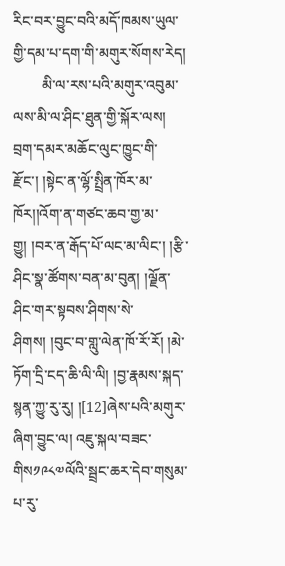རིང་བར་བྱུང་བའི་མདོ་ཁམས་ཡུལ་གྱི་དམ་པ་དག་གི་མགུར་སོགས་རེད།
        མི་ལ་རས་པའི་མགུར་འབུམ་ལས་མི་ལ་ཤིང་ཐུན་གྱི་སྐོར་ལས། བྲག་དམར་མཆོང་ལུང་ཁྱུང་གི་རྫོང་། །སྟེང་ན་ལྷོ་སྤྲིན་ཁོར་མ་ཁོར།།འོག་ན་གཙང་ཆབ་གྱ་མ་གྱུ། །བར་ན་རྒོད་པོ་ལང་མ་ལིང་། །རྩི་ཤིང་སྣ་ཚོགས་བན་མ་བུན། །ལྗོན་ཤིང་གར་སྟབས་ཤིགས་སེ་ཤིགས། །བུང་བ་གླུ་ལེན་ཁོ་རོ་རོ། །མེ་ཏོག་དྲི་ངད་ཆི་ལི་ལི། །བྱ་རྣམས་སྐད་སྙན་ཀྱུ་རུ་རུ། །[12]ཞེས་པའི་མགུར་ཞིག་བྱུང་ལ། འཇུ་སྐལ་བཟང་གིས༡༩༨༧ལོའི་སྦྲང་ཆར་དེབ་གསུམ་པ་རུ་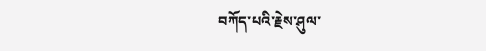བཀོད་པའི་རྗེས་ཤུལ་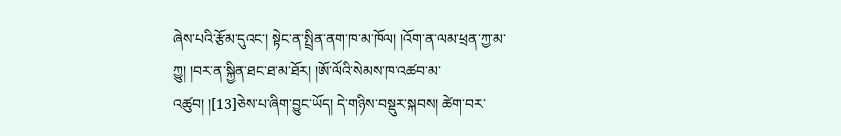ཞེས་པའི་རྩོམ་དུའང་། སྟེང་ན་སྤྲིན་ནག་ཁ་མ་ཁོལ། །འོག་ན་ལམ་ཕྲན་ཀྱ་མ་ཀྱུ། །བར་ན་སྐྱིན་ཐང་ཐ་མ་ཐོར། །ཨོ་ལོའི་སེམས་ཁ་འཚབ་མ་འཚུབ། །[13]ཅེས་པ་ཞིག་བྱུང་ཡོད། དེ་གཉིས་བསྡུར་སྐབས། ཚེག་བར་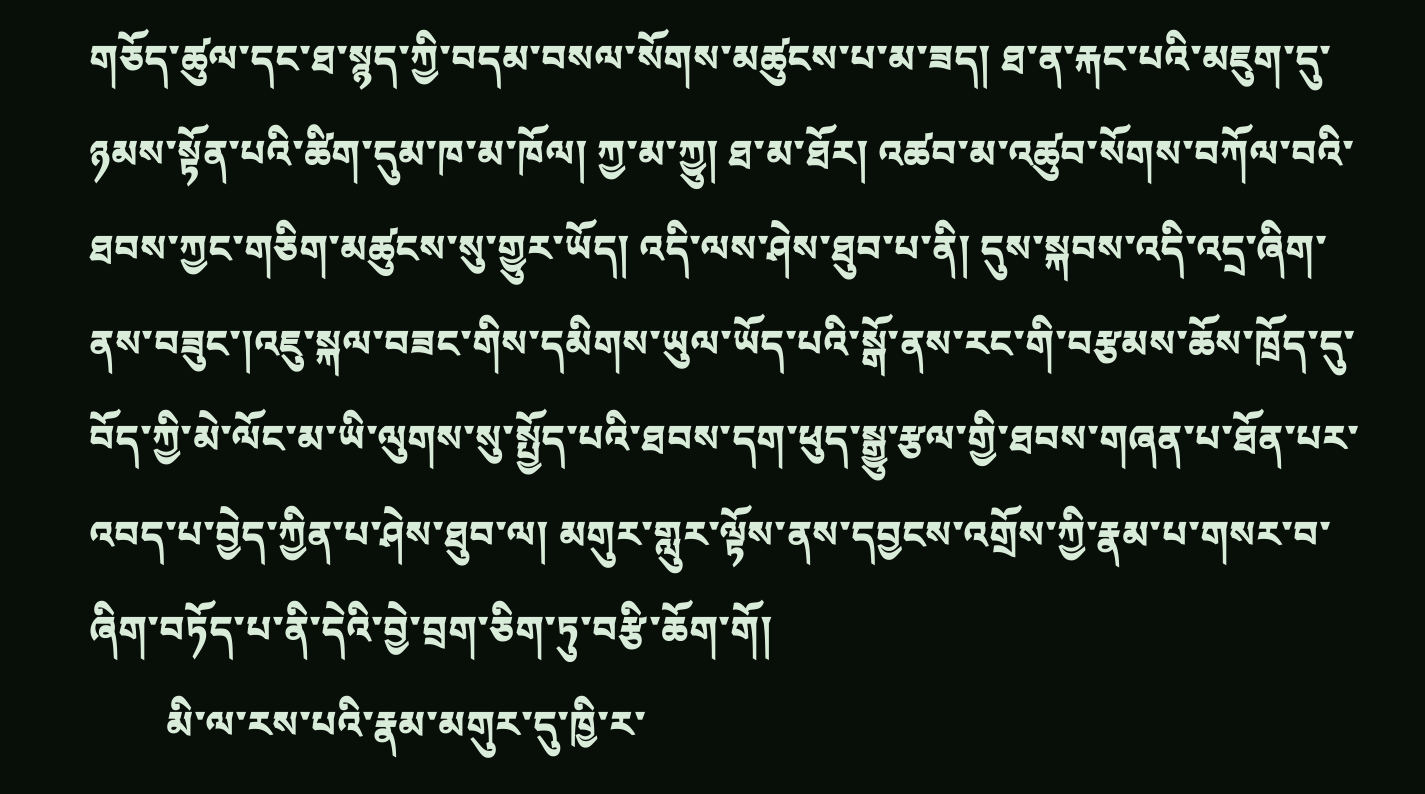གཅོད་ཚུལ་དང་ཐ་སྙད་ཀྱི་བདམ་བསལ་སོགས་མཚུངས་པ་མ་ཟད། ཐ་ན་རྐང་པའི་མཇུག་དུ་ཉམས་སྟོན་པའི་ཚིག་དུམ་ཁ་མ་ཁོལ། ཀྱ་མ་ཀྱུ། ཐ་མ་ཐོར། འཚབ་མ་འཚུབ་སོགས་བཀོལ་བའི་ཐབས་ཀྱང་གཅིག་མཚུངས་སུ་གྱུར་ཡོད། འདི་ལས་ཤེས་ཐུབ་པ་ནི། དུས་སྐབས་འདི་འདྲ་ཞིག་ནས་བཟུང་།འཇུ་སྐལ་བཟང་གིས་དམིགས་ཡུལ་ཡོད་པའི་སྒོ་ནས་རང་གི་བརྩམས་ཆོས་ཁྲོད་དུ་བོད་ཀྱི་མེ་ལོང་མ་ཡི་ལུགས་སུ་སྤྱོད་པའི་ཐབས་དག་ཕུད་སྒྱུ་རྩལ་གྱི་ཐབས་གཞན་པ་ཐོན་པར་འབད་པ་བྱེད་ཀྱིན་པ་ཤེས་ཐུབ་ལ། མགུར་གླུར་ལྟོས་ནས་དབྱངས་འགྲོས་ཀྱི་རྣམ་པ་གསར་བ་ཞིག་བཏོད་པ་ནི་དེའི་བྱེ་བྲག་ཅིག་ཏུ་བརྩི་ཆོག་གོ།
        མི་ལ་རས་པའི་རྣམ་མགུར་དུ་ཁྱི་ར་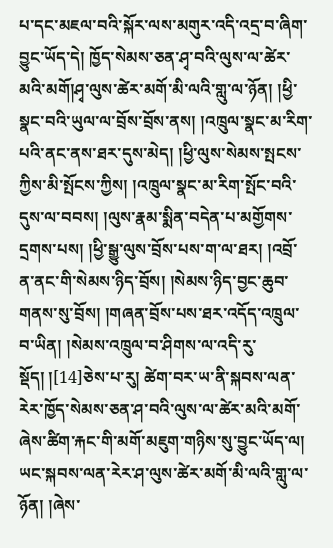པ་དང་མཇལ་བའི་སྐོར་ལས་མགུར་འདི་འདྲ་བ་ཞིག་བྱུང་ཡོད་དེ། ཁྱོད་སེམས་ཅན་ཤྭ་བའི་ལུས་ལ་ཚེར་མའི་མགོ།ཤྭ་ལུས་ཚེར་མགོ་མི་ལའི་གླུ་ལ་ཉོན། །ཕྱི་སྣང་བའི་ཡུལ་ལ་བྲོས་བྲོས་ནས། །འཁྲུལ་སྣང་མ་རིག་པའི་ནང་ནས་ཐར་དུས་མེད། །ཕྱི་ལུས་སེམས་སྤངས་ཀྱིས་མི་སྤོངས་ཀྱིས། །འཁྲུལ་སྣང་མ་རིག་སྤོང་བའི་དུས་ལ་བབས། །ལུས་རྣམ་སྨིན་བདེན་པ་མགྱོགས་དྲགས་པས། །ཕྱི་སྒྱུ་ལུས་བྲོས་པས་ག་ལ་ཐར། །འབྲོ་ན་ནང་གི་སེམས་ཉིད་བྲོས། །སེམས་ཉིད་བྱང་ཆུབ་གནས་སུ་བྲོས། །གཞན་བྲོས་པས་ཐར་འདོད་འཁྲུལ་བ་ཡིན། །སེམས་འཁྲུལ་བ་ཤིགས་ལ་འདི་རུ་སྡོད། །[14]ཅེས་པ་རུ། ཚེག་བར་ཡ་ནི་སྐབས་ལན་རེར་ཁྱོད་སེམས་ཅན་ཤ་བའི་ལུས་ལ་ཚེར་མའི་མགོ་ཞེས་ཚིག་རྐང་གི་མགོ་མཇུག་གཉིས་སུ་བྱུང་ཡོད་ལ། ཡང་སྐབས་ལན་རེར་ཤ་ལུས་ཚེར་མགོ་མི་ལའི་གླུ་ལ་ཉོན། །ཞེས་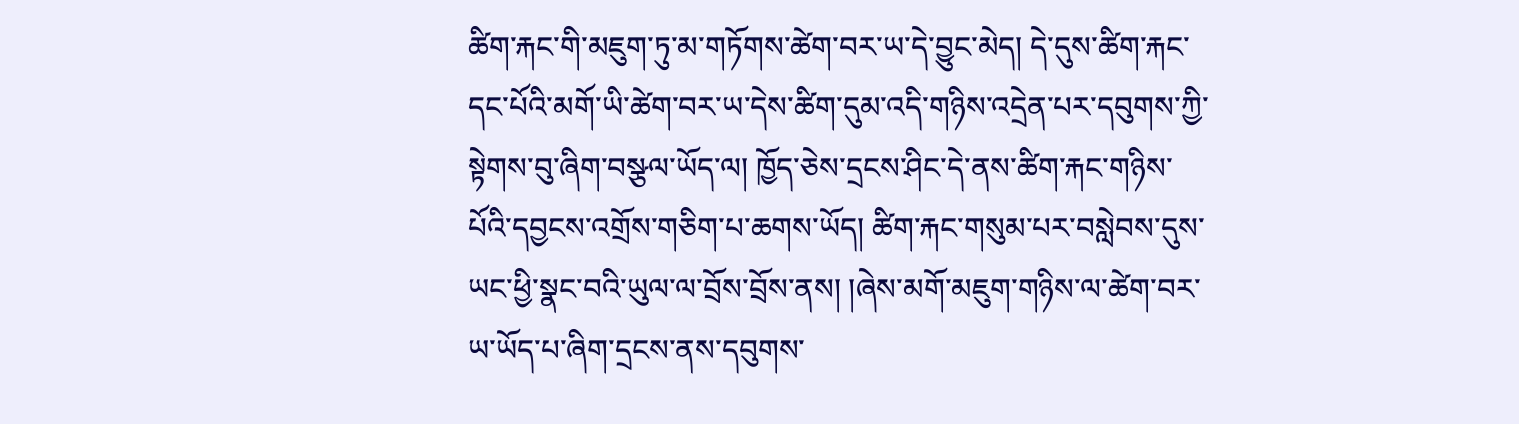ཚིག་རྐང་གི་མཇུག་ཏུ་མ་གཏོགས་ཚེག་བར་ཡ་དེ་བྱུང་མེད། དེ་དུས་ཚིག་རྐང་དང་པོའི་མགོ་ཡི་ཚེག་བར་ཡ་དེས་ཚིག་དུམ་འདི་གཉིས་འདྲེན་པར་དབུགས་ཀྱི་སྟེགས་བུ་ཞིག་བསྩལ་ཡོད་ལ། ཁྱོད་ཅེས་དྲངས་ཤིང་དེ་ནས་ཚིག་རྐང་གཉིས་པོའི་དབྱངས་འགྲོས་གཅིག་པ་ཆགས་ཡོད། ཚིག་རྐང་གསུམ་པར་བསླེབས་དུས་ཡང་ཕྱི་སྣང་བའི་ཡུལ་ལ་བྲོས་བྲོས་ནས། །ཞེས་མགོ་མཇུག་གཉིས་ལ་ཚེག་བར་ཡ་ཡོད་པ་ཞིག་དྲངས་ནས་དབུགས་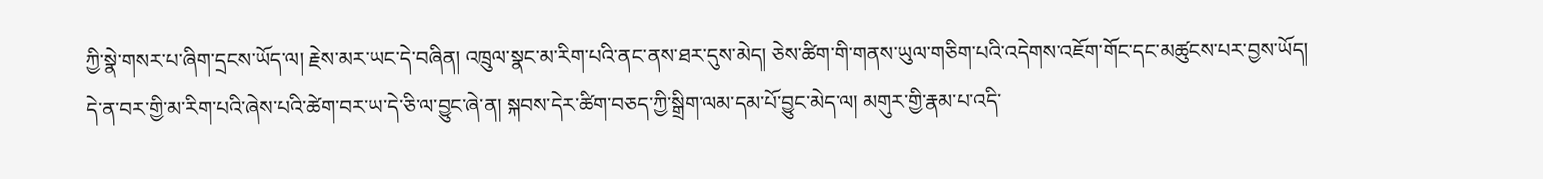ཀྱི་སྣེ་གསར་པ་ཞིག་དྲངས་ཡོད་ལ། རྗེས་མར་ཡང་དེ་བཞིན། འཁྲུལ་སྣང་མ་རིག་པའི་ནང་ནས་ཐར་དུས་མེད། ཅེས་ཚིག་གི་གནས་ཡུལ་གཅིག་པའི་འདེགས་འཇོག་གོང་དང་མཚུངས་པར་བྱས་ཡོད། དེ་ན་བར་གྱི་མ་རིག་པའི་ཞེས་པའི་ཚེག་བར་ཡ་དེ་ཅི་ལ་བྱུང་ཞེ་ན། སྐབས་དེར་ཚིག་བཅད་ཀྱི་སྒྲིག་ལམ་དམ་པོ་བྱུང་མེད་ལ། མགུར་གྱི་རྣམ་པ་འདི་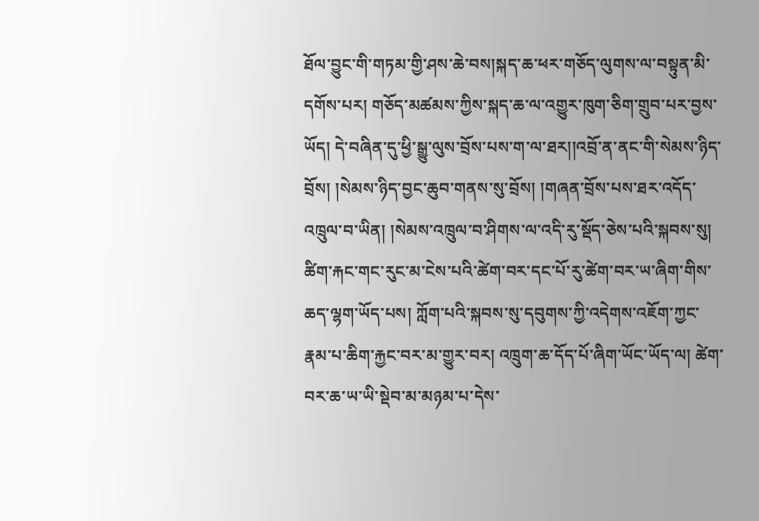ཐོལ་བྱུང་གི་གཏམ་གྱི་ཤས་ཆེ་བས།སྐད་ཆ་ཕར་གཅོད་ལུགས་ལ་བསྟུན་མི་དགོས་པར། གཅོད་མཚམས་ཀྱིས་སྐད་ཆ་ལ་འགྱུར་ཁུག་ཅིག་གྲུབ་པར་བྱས་ཡོད། དེ་བཞིན་དུ་ཕྱི་སྒྱུ་ལུས་བྲོས་པས་ག་ལ་ཐར།།འབྲོ་ན་ནང་གི་སེམས་ཉིད་བྲོས། །སེམས་ཉིད་བྱང་ཆུབ་གནས་སུ་བྲོས། །གཞན་བྲོས་པས་ཐར་འདོད་འཁྲུལ་བ་ཡིན། །སེམས་འཁྲུལ་བ་ཤིགས་ལ་འདི་རུ་སྡོད་ཅེས་པའི་སྐབས་སུ། ཚིག་རྐང་གང་རུང་མ་ངེས་པའི་ཚེག་བར་དང་པོ་རུ་ཚེག་བར་ཡ་ཞིག་གིས་ཆད་ལྷག་ཡོད་པས། ཀློག་པའི་སྐབས་སུ་དབུགས་ཀྱི་འདེགས་འཇོག་ཀྱང་རྣམ་པ་ཆིག་རྐྱང་བར་མ་གྱུར་བར། འཁྲུག་ཆ་དོད་པོ་ཞིག་ཡོང་ཡོད་ལ། ཚེག་བར་ཆ་ཡ་ཡི་སྡེབ་མ་མཉམ་པ་དེས་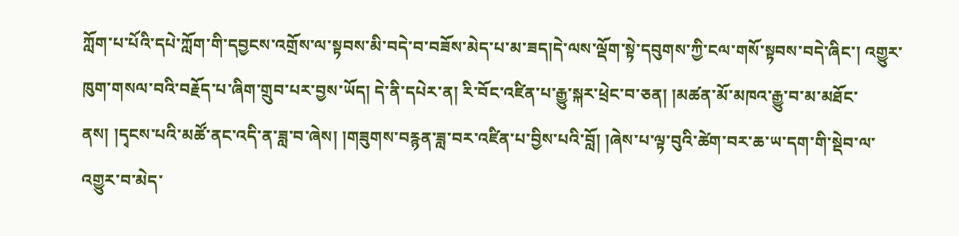ཀློག་པ་པོའི་དཔེ་ཀློག་གི་དབྱངས་འགྲོས་ལ་སྟབས་མི་བདེ་བ་བཟོས་མེད་པ་མ་ཟད།དེ་ལས་ལྡོག་སྟེ་དབུགས་ཀྱི་ངལ་གསོ་སྟབས་བདེ་ཞིང་། འགྱུར་ཁུག་གསལ་བའི་བརྗོད་པ་ཞིག་གྲུབ་པར་བྱས་ཡོད། དེ་ནི་དཔེར་ན། རི་བོང་འཛིན་པ་རྒྱུ་སྐར་ཕྲེང་བ་ཅན། །མཚན་མོ་མཁའ་རྒྱུ་བ་མ་མཐོང་ནས། །དྭངས་པའི་མཚོ་ནང་འདི་ན་ཟླ་བ་ཞེས། །གཟུགས་བརྙན་ཟླ་བར་འཛིན་པ་བྱིས་པའི་བློ། །ཞེས་པ་ལྟ་བུའི་ཚེག་བར་ཆ་ཡ་དག་གི་སྡེབ་ལ་འགྱུར་བ་མེད་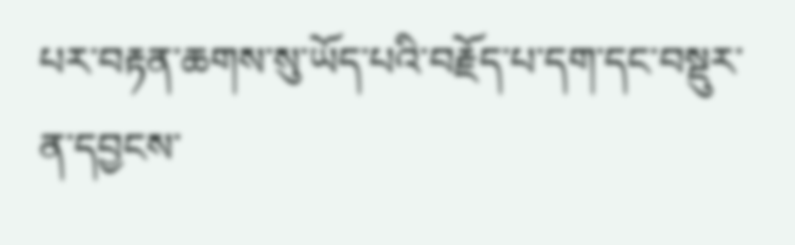པར་བརྟན་ཆགས་སུ་ཡོད་པའི་བརྗོད་པ་དག་དང་བསྡུར་ན་དབྱངས་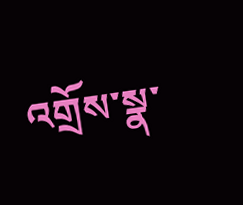འགྲོས་སྣ་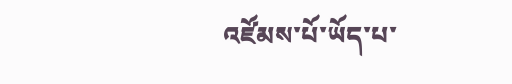འཛོམས་པོ་ཡོད་པ་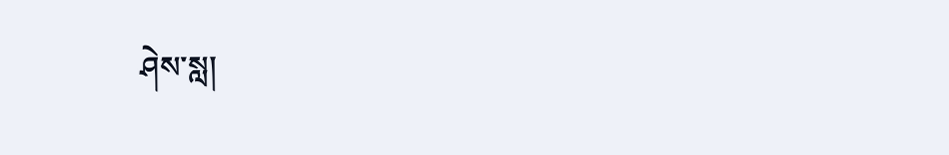ཤེས་སླ།